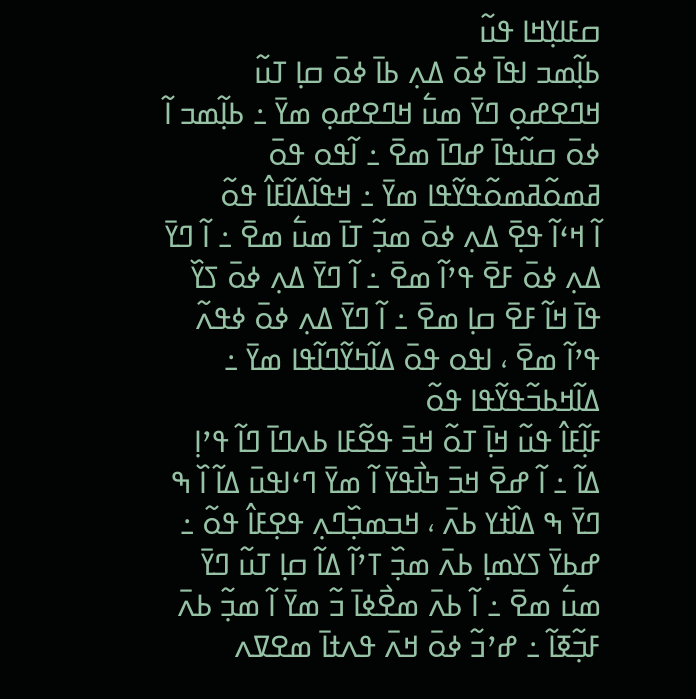ߛߓߊߌ߲ߞߊ ߟߎ߬
ߕߊ߲߬ߘߏ ߊߟߊ߫ ߦߋ߫ ߡߍ߲ ߕߊ߫ ߦߋ߫ ߛߊ߲ ߠߎ߬ ߞߣߐߝߋ߲ ߣߌ߫ ߘߎ߱ ߞߣߐߝߋ߲ ߘߌ߫ ߸ ߕߊ߲߬ߘߏ ߊ߬ ߦߋ߫ ߛߎ߬ߟߊ߫ ߝߣߊ߫ ߘߐ߫ ߸ ߊ߬ߟߋ ߟߋ߫ ߥߘߋ߬ߥߘߋ߬ߟߌ߬ߟߊ ߘߌ߫ ߸ ߞߟߊ߬ߡߊ߬ߓߊ߮ ߟߋ߬
ߊ߬ ߞߵߊ߬ ߟߐ߲߫ ߡߍ߲ ߦߋ߫ ߘߏ߲߬ ߠߊ߫ ߘߎ߱ ߘߐ߫ ߸ ߊ߬ ߣߌ߫ ߡߍ߲ ߦߋ߫ ߓߐ߫ ߟߴߊ߬ ߘߐ߫ ߸ ߊ߬ ߣߌ߫ ߡߍ߲ ߦߋ߫ ߖߌ߰ ߟߊ߫ ߞߊ߬ ߓߐ߫ ߛߊ߲ ߘߐ߫ ߸ ߊ߬ ߣߌ߫ ߡߍ߲ ߦߋ߫ ߦߟߍ߬ ߟߴߊ߬ ߘߐ߫ ، ߊߟߋ ߟߋ߫ ߡߊ߬ߤߌ߬ߣߊ߬ߟߊ ߘߌ߫ ߸ ߡߊ߬ߞߕߏ߬ߟߌ߬ߟߊ ߟߋ߬
ߓߊ߲߬ߓߊ߮ ߟߎ߬ ߞߊ߲߫ ߠߋ߬ ߞߏ߫ ߟߐ߬ߓߊ ߕߍߣߊ߫ ߣߊ߬ ߟߴߊ߲ ߡߊ߬ ߸ ߊ߬ ߝߐ߫ ߞߏ߫ ߤߊ߯ߟߌ߫ ߊ߬ ߘߌ߫ ߣߵߊߟߎ߫ ߡߊ߬ ߊ߰ ߒ ߣߌ߫ ߒ ߡߊ߰ߙߌ ߕߍ߫ ، ߞߏߘߏ߲߰ߣߍ߲ ߟߐ߲ߓߊ߮ ߟߋ߬ ߸ ߝߕߌ߫ ߖߌߘߊ߲ ߕߍ߫ ߘߏ߲߰ ߠߴߊ߬ ߡߊ߬ ߛߊ߲ ߠߎ߬ ߣߌ߫ ߘߎ߱ ߘߐ߫ ߸ ߊ߬ ߕߍ߫ ߘߐ߯ߦߊ߫ ߏ߬ ߘߌ߫ ߊ߬ ߘߏ߲߬ ߕߍ߫ ߓߏ߲߬ߧߊ߬ ߸ ߝߴߏ߬ ߦߋ߫ ߞߍ߫ ߟߍߙߊ߫ ߘߐߜߍ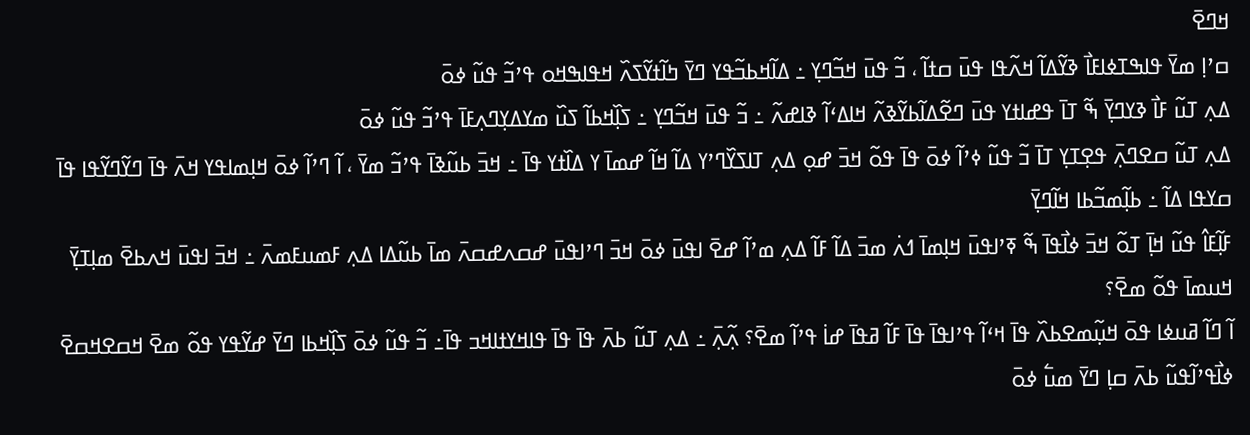ߞߣߐ߫
ߛߴߊ߲ ߘߌ߫ ߟߊߒߠߦߊߓߊ߯ ߢߌ߬ߡߊ߬ ߞߍ߬ߟߊ ߟߎ߫ ߛߙߊ߬ ، ߏ߬ ߟߎ߫ ߞߏ߬ߣߌ߲ ߸ ߡߊ߬ߞߕߏ߬ߟߌ ߣߌ߫ ߤߊ߬ߙߌ߬ߖߍ߰ ߞߟߊߒߞߋ ߟߴߏ߬ ߟߎ߬ ߦߋ߫
ߡߍ߲ ߠߎ߬ ߓߊ߯ ߢߌߣߌ߲߫ ߒ߬ ߠߊ߫ ߟߝߊߙߌ ߟߎ߫ ߣߐ߬ߡߊ߬ߕߌ߬ߢߍ߬ ߞߊߡߵߊ߬ ߢߊߝߍ߬ ߸ ߏ߬ ߟߎ߫ ߞߏ߬ߣߌ߲ ߸ ߖߊ߲߰ߞߕߊ߬ ߖߎ߰ ߘߌߡߌ߲ߣߍ߲ߓߊ߫ ߟߴߏ߬ ߟߎ߬ ߦߋ߫
ߡߍ߲ ߠߎ߬ ߛߐߣߍ߲߫ ߟߐ߲ߠߌ߲ ߠߊ߫ ߏ߬ ߟߎ߬ ߦߴߊ߬ ߦߋ߫ ߟߊ߫ ߟߋ߬ ߞߏ߫ ߝߋ߲ ߡߍ߲ ߠߊߖߌ߰ߣߴߌ ߡߊ߬ ߞߊ߬ ߝߘߊ߫ ߌ ߡߊ߰ߙߌ ߟߊ߫ ߸ ߞߏ߫ ߕߎ߬ߢߊ߫ ߟߴߏ߬ ߘߌ߫ ، ߊ߬ ߣߴߊ߬ ߦߋ߫ ߞߊ߲ߘߊߟߌ ߞߍ߫ ߟߊ߫ ߣߌ߬ߣߌ߬ߟߊ ߟߊ߫ ߛߌߟߊ ߡߊ߬ ߸ ߕߊ߲߬ߘߏ߬ߕߊ ߞߊ߬ߣߌ߲߫
ߓߊ߲߬ߓߊ߮ ߟߎ߬ ߞߊ߲߫ ߠߋ߬ ߞߏ߫ ߦߊ߯ߟߊ߫ ߒ߬ ߧߴߊߟߎ߫ ߞߊ߲ߘߊ߫ ߗߍ߭ ߘߏ߫ ߡߊ߬ ߓߊ߬ ߡߍ߲ ߘߴߊ߬ ߝߐ߫ ߊߟߎ߫ ߦߋ߫ ߞߏ߫ ߣߴߊߟߎ߫ ߝߛߍߝߛߍ߫ ߘߊ߫ ߕߎ߬ߡߊ ߡߍ߲ ߓߘߎߓߘߍ߫ ߸ ߞߏ߫ ߊߟߎ߫ ߞߍߕߐ߫ ߘߊ߲ߠߌ߲߫ ߞߎߘߊ߫ ߟߋ߬ ߘߐ߫؟
ߊ߬ ߣߊ߬ ߥߎߦߊ ߟߋ߫ ߞߎ߲߬ߘߐߕߍ߰ ߟߊ߫ ߞߵߊ߬ ߟߴߊߟߊ߫ ߟߊ߫ ߓߊ߬ ߥߟߊ߫ ߝߊ߭ ߟߴߊ߬ ߘߐ߫؟ ߍ߲߬ߍ߲߫ ߸ ߡߍ߲ ߠߎ߬ ߕߍ߫ ߟߊ߫ ߟߊ߫ ߟߊߞߌߙߊߞߏ ߟߊ߫߸ ߏ߬ ߟߎ߬ ߦߋ߫ ߖߊ߲߰ߞߕߊ ߣߌ߫ ߝߌ߬ߟߌ ߟߋ߬ ߘߐ߫ ߞߛߐߞߛߐ߫
ߦߊ߯ߟߴߊ߬ߟߎ߬ ߕߍ߫ ߛߊ߲ ߣߌ߫ ߘߎ߱ ߦߋ߫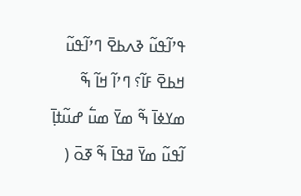ߟߴߊ߬ߟߎ߬ ߢߍߕߐ߫ ߣߴߊ߬ߟߎ߬ ߞߕߐ߫ ߓߊ߬؟ ߣߴߊ߬ ߞߊ߬ ߒ߬ ߘߌߦߊ߫ ߒ߬ ߘߌ߫ ߘߎ߱ ߝߎ߬ߙߊ߲߫ ߊ߬ߟߎ߬ ߘߌ߫ ߥߟߊ߫ ߒ߬ ߧߋ߫ (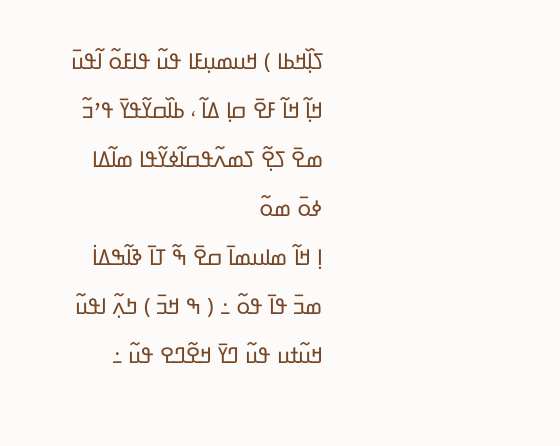ߖߊ߲߰ߞߕߊ ) ߞߎߘߎ߲ߓߊ ߟߎ߬ ߟߊߓߋ߬ ߊ߬ߟߎ߫ ߞߊ߲߬ ߞߊ߬ ߓߐ߫ ߛߊ߲ ߡߊ߬ ، ߕߊ߰ߛߌ߬ߟߌ߫ ߟߴߏ߬ ߘߐ߫ ߖߐ߲߬ ߖߘߍ߬ߟߛߊ߬ߦߌ߬ߟߊ ߘߊ߬ߡߊ ߦߋ߫ ߘߋ߬
ߊ߲ ߞߊ߬ ߘߊߎߘߊ߫ ߛߐ߫ ߒ߬ ߠߊ߫ ߢߊ߬ߒߡߊ߭ ߘߏ߫ ߟߊ߫ ߟߋ߬ ߸ ( ߒ ߞߏ߫ ) ߤߍ߲߬ ߊߟߎ߬ ߞߎ߬ߙߎ ߟߎ߬ ߣߌ߫ ߞߐ߬ߣߐ ߟߎ߬ ߸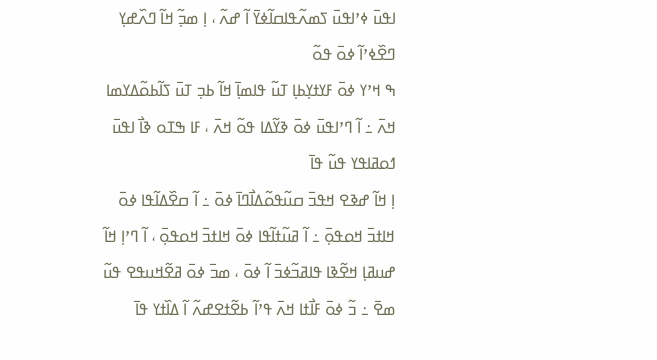ߊߟߎ߫ ߦߴߊߟߎ߫ ߖߘߍ߬ߟߊߛߊ߬ߦߌ߫ ߊ߬ ߝߍ߬ ، ߊ߲ ߘߏ߲߬ ߞߊ߬ ߣߍ߰ߝߌ߲ ߣߐ߰ߦߴߊ߬ ߦߋ߫ ߟߋ߬
ߒ ߞߴߌ ߦߋ߫ ߓߌߙߌ߲ߕߊ߲ ߠߎ߬ ߟߊߘߊ߲߫ ߞߊ߬ ߕߏ߲ ߠߎ߫ ߖߊ߬ߕߋ߬ߡߌߘߊ ߞߍ߫ ߸ ߊ߬ ߣߴߊߟߎ߫ ߦߋ߫ ߢߌ߬ߡߊ ߟߋ߬ ߞߍ߫ ، ߓߊ ߒߠߋ ߢߊ߯ ߊߟߎ߫ ߗߋߥߊߟߌ ߟߎ߬ ߟߊ߫
ߊ߲ ߞߊ߬ ߝߢߐ ߞߟߏ߫ ߛߎ߬ߟߋ߬ߡߊ߯ߣߊ߫ ߦߋ߫ ߸ ߊ߬ ߛߐ߰ߡߊ߬ߟߊ ߦߋ߫ ߞߊߙߏ߫ ߞߋߟߋ߲߫ ߸ ߊ߬ ߥߎ߬ߙߊ߬ߟߊ ߦߋ߫ ߞߊߙߏ߫ ߞߋߟߋ߲߫ ، ߊ߬ ߣߴߊ߲ ߞߊ߬ ߝߎߥߊ߲ ߞߐ߬ߢߊ ߟߊߥߏ߬ߦߏ߫ ߊ߬ ߦߋ߫ ، ߘߏ߫ ߦߋ߫ ߥߐ߬ߞߎߟߐ ߟߎ߬ ߘߐ߫ ߸ ߏ߬ ߦߋ߫ ߓߊ߯ߙߊ ߞߍ߫ ߟߴߊ߬ ߕߐ߬ߙߐߝߍ߬ ߊ߬ ߡߊ߰ߙߌ ߟߊ߫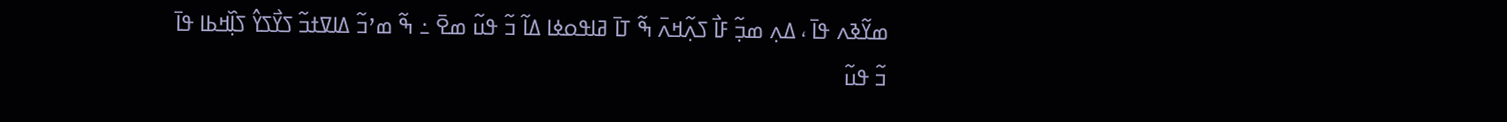ߘߌ߬ߢߍ ߟߊ߫ ، ߡߍ߲ ߘߏ߲߬ ߓߊ߯ ߖߍ߲߬ߞߍ߫ ߒ߬ ߠߊ߫ ߥߊߟߋߦߊ ߡߊ߬ ߏ߬ ߟߎ߬ ߘߐ߫ ߸ ߒ߬ ߘߴߏ߬ ߡߊߜߙߏ߬ ߖߌ߯ߖߌ߮ ߖߊ߲߰ߞߕߊ ߟߊ߫
ߏ߬ ߟߎ߬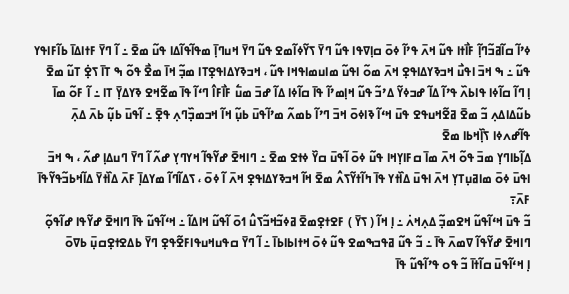ߦߴߊ߬ ߛߊ߬ߥߏ߬ߣߊ߲߬ ߓߊ߯ߙߊ ߟߎ߬ ߞߍ߫ ߟߴߊ߬ ߦߋ߫ ߛߊ߲ߜߟߊ ߟߎ߬ ߣߌ߫ ߖߌ߬ߦߊ߬ߘߐ ߟߎ߬ ߣߌ߫ ߞߎߣߊ߲߫ ߘߟߊ߬ߟߊ߬ߡߊ ߟߎ߬ ߘߐ߫ ߸ ߊ߬ ߣߌ߫ ߓߙߊߡߊ߫ ߕߊ߬ߓߊߟߌ ߟߎ߬ ߸ ߒ ߞߏ߫ ߊߟߎ߯ ߞߏߢߌߡߊߟߐ߲ ߞߍ߫ ߘߋ߬ ߊߟߎ߬ ߘߊߎߘߊߟߞߊ ߟߎ߬ ، ߞߏߢߌߡߊߟߐ߲ߠߊ ߘߏ߲߬ ߞߊ߫ ߘߐ߯ ߟߋ߬ ߒ ߠߊ߫ ߖߐ߲߭ ߠߎ߬ ߘߐ߫
ߊ߲ ߣߊ߬ ߛߊ߬ߦߊ ߟߊߕߍ߰ ߟߴߊ߬ ߡߊ߬ ߝߏߦߌ߬ ߡߴߏ߬ ߟߎ߬ ߞߊ߲ߘߴߊ߬ ߟߊ߫ ߛߊ߬ߦߊ ߡߊ߬ ߝߏ߫ ߘߎ߱ ߓߊ߯ߓߊ߮ ߣߵߊ߬ ߟߊ߫ ߘߐ߬ߞߐ ߢߌߡߌ߲߫ ߠߊ ߸ ߊ߬ ߓߋ߬ ߘߊ߫ ߕߎ߬ߡߊߡߍ߲ ߏ߬ ߘߐ߫ ߥߐ߬ߞߎߟߐ ߟߎ߫ ߞߵߊ߬ ߢߊߦߋ߫ ߞߏ߫ ߣߴߊ߬ ߕߘߍ߬ ߘߴߊ߬ߟߎ߫ ߕߎ߲߬ ߞߊ߬ ߞߏߘߏ߲߰ߣߍ߲ ߟߐ߲߫ ߸ ߊ߬ߟߎ߫ ߕߎ߲߬ ߕߍ߫ ߡߍ߲߫ ߟߊ߬ߝߍߦߊ ߖߊ߲߰ߞߕߊ ߘߐ߫
ߡߊ߲߬ߕߊߣߌ߲ ߘߏ߫ ߟߋ߬ ߞߍ߫ ߘߊ߫ ߛߓߊߌ߲ߞߊ ߟߎ߬ ߦߋ߫ ߊ߬ߟߎ߫ ߛߌ߰ ߦߙߐ ߘߐ߫ ߸ ߣߊߞߐ߫ ߝߌ߬ߟߊ߬ ߞߌߣߌ߲ ߝߍ߬ ߊ߬ ߣߌ߫ ߣߎߡߊ߲ ߝߍ߬ ، ߒ ߞߏ߫ ߊߟߎ߫ ߦߋ߫ ߘߊߥߎ߲ߠߌ߲ ߞߍ߫ ߊߟߎ߫ ߡߊ߰ߙߌ ߟߊ߫ ߤߊ߬ߙߌ߬ߖߍ߮ ߘߐ߫ ߞߊ߬ ߞߏߢߌߡߊߟߐ߲ ߞߍ߫ ߊ߬ ߦߋ߫ ، ߖߡߊ߬ߣߊ߬ ߘߌߡߊ߲߫ ߓߍ߫ ߡߊ߰ߙߌ߫ ߡߊ߬ߞߕߏ߬ߟߌ߬ߟߊ߫ ߓߍ߫߹
ߏ߬ ߟߎ߫ ߞߵߊ߬ߟߎ߬ ߞߐߘߏ߲߬ ߡߍ߲ߞߍ߭ ߸ ߊ߲ ߞߊ߬ ( ߖߌ߫ ) ߓߐߙߐ߲ߘߐ߫ ߥߦߏ߬ߞߏ߬ߖߎ߮ ߗߋ߫ ߊ߬ߟߎ߬ ߞߊߡߊ߬ ߸ ߞߵߊ߬ߟߎ߬ ߟߊ߫ ߣߊߞߐ߫ ߝߌ߬ߟߊ ߝߊ߬ߟߋ߲߬ ߣߊߞߐ߫ ߝߌ߬ߟߊ߬ ߜߘߍ߫ ߟߊ߫ ߸ ߏ߬ ߟߎ߬ ߥߟߏߒߘߐ ߟߎ߬ ߦߋ߫ ߞߙߊߕߊߕߊ߫ ߸ ߊ߬ ߣߌ߫ ߛߟߎߞߎߟߊߓߐ߬ߟߐ߲ ߣߌ߫ ߕߡߐߙߐ߲ߛߎ߲߫ ߕߜߋ߫
ߊ߲ ߞߵߊ߬ߟߎ߫ ߛߊ߬ߙߊ߫ ߏ߬ ߟߋ ߟߴߊ߬ߟߎ߬ ߟߊ߫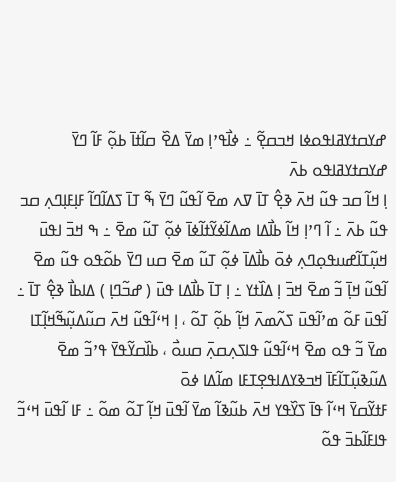ߝߌߛߙߌߥߊߟߋߦߊ ߞߏߛߐ߲߬ ߸ ߦߊ߯ߟߴߊ߲ ߘߌ߫ ߡߐ߰ ߛߊ߬ߙߊ߫ ߕߋ߲߬ ߓߊ߬ ߣߌ߫ ߝߌߛߙߌߥߊߟߋ ߕߍ߫
ߊ߲ ߞߊ߬ ߛߏ ߟߎ߬ ߞߍ߫ ߢߐ߲߮ ߠߊ߫ ߜߍ ߘߐ߫ ߊ߬ߟߎ߬ ߣߌ߫ ߒ߬ ߠߊ߫ ߖߡߊ߬ߣߊ߬ ߓߊ߲ߓߊ߲ߣߍ߲ ߛߏ ߟߎ߬ ߕߍ߫ ߸ ߊ߬ ߣߴߊ߲ ߞߊ߬ ߕߊ߯ߡߊ ߘߡߊ߬ߦߌ߬ߙߊ߬ߦߊ߫ ߦߋ߲߬ ߠߎ߬ ߘߐ߫ ߸ ߒ ߞߏ߫ ߊߟߎ߫ ߞߎ߲߬ߠߊ߬ߝߎߟߋ߲ߣߍ߲ ߦߋ߫ ߕߊ߯ߡߊ߫ ߦߋ߲߬ ߠߎ߬ ߘߐ߫ ߛߎ ߣߌ߫ ߕߋ߬ߟߋ ߟߎ߬ ߘߐ߫
ߊ߬ߟߎ߬ ߞߊ߲߫ ߏ߬ ߘߐ߫ ߞߏ߫ ߊ߲ ߡߊ߰ߙߌ ߸ ߊ߲ ߠߊ߫ ߕߊ߯ߡߊ ߟߎ߫ ( ߝߏ߬ߣߊ߲ ) ߡߊߕߊ߯ ߢߐ߲߮ ߠߊ߫ ߸ ߊ߬ߟߎ߫ ߓߋ߬ ߘߴߊ߬ߟߎ߫ ߖߍ߬ߘߍ߫ ߞߊ߲߬ ߕߋ߲߬ ߠߋ߬ ، ߊ߲ ߞߵߊ߬ߟߎ߬ ߞߍ߫ ߛߎ߬ߡߎ߲߬ߒ߬ߞߊ߲߬ߠߊ ߘߌ߫ ߏ߬ ߟߋ ߘߐ߫ ߞߵߊ߬ߟߎ߬ ߟߊߖߍ߲ߛߍ߲߫ ߛߎߋ߯ ، ߕߊ߰ߛߌ߬ߟߌ߫ ߟߴߏ߬ ߘߐ߫ ߡߎ߬ߢߎ߲߬ߠߊ߬ߓߊ߫ ߞߏߢߌߡߊߟߐ߲ߠߓߊ ߘߊ߬ߡߊ ߦߋ߫
ߓߙߌ߬ߛߌ߫ ߞߵߊ߬ ߟߊ߫ ߖߌ߰ߟߌ ߞߍ߫ ߕߎ߬ߢߊ߬ ߘߌ߫ ߊ߬ߟߎ߫ ߞߊ߲߬ ߠߋ߬ ߘߋ߬ ߸ ߓߊ ߊ߬ߟߎ߫ ߞߵߏ߬ ߟߊߓߊ߬ߕߏ߫ ߟߋ߬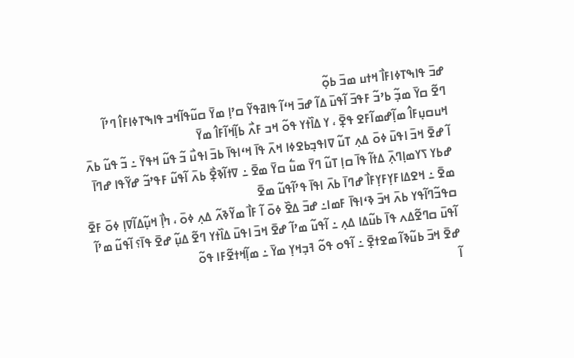ߝߏ߫ ߟߊߒߠߦߊߓߊ߯ ߞߙߎ ߘߏ߫ ߕߋ߲߬
ߣߐ߬ ߛߌ߫ ߘߏ߲߬ ߕߴߏ߬ ߓߟߏ߫ ߊ߬ߟߎ߫ ߡߊ߬ ߝߏ߫ ߞߵߊ߬ ߟߊߥߟߌ߬ ߛߴߊ߲ ߘߌ߫ ߛߎ߬ߟߊ߬ߞߏ ߟߊߒߠߦߊߓߊ߮ ߣߴߊ߬ ߞߎߛߎ߲ߓߊ߮ ߘߊ߲߬ߝߘߊ߬ߓߐ ߟߐ߲߫ ، ߌ ߡߊ߰ߙߌ ߟߋ߬ ߞߏ ߓߍ߯ ߕߊ߲߬ߞߊ߬ߓߊ߮ ߘߌ߫
ߊ߬ ߝߐ߫ ߞߏ߫ ߊߟߎ߫ ߦߋ߫ ߡߍ߲ ߠߎ߬ ߜߊߟߏ߲ߕߐߦߊ ߞߍ߫ ߟߊ߫ ߞߵߊߟߊ߫ ߕߏ߫ ߊߟߎ߯ ߏ߬ ߟߎ߬ ߞߟߌ߫ ߸ ߏ߬ ߟߎ߬ ߕߍ߫ ߝߕߌ ߖߌߘߊ߲ߣߍ߲߫ ߡߙߊ߬ ߟߊ߫ ߛߊ߲ ߠߎ߬ ߣߌ߫ ߘߎ߱ ߛߌ߫ ߘߐ߫ ߸ ߜߙߊ߬ߢߐ߲߯ ߕߍ߫ ߊ߬ߟߎ߬ ߓߟߴߏ߬ ߝߌ߬ߟߊ ߝߣߊ߫ ߘߐ߫ ߸ ߞߐߡߊߓߌ߲ߓߌ߲ߓߊ߯ ߝߣߊ߫ ߕߍ߫ ߊߟߊ߫ ߟߴߊ߬ߟߎ߬ ߘߐ߫
ߛߟߏ߬ߣߊ߬ߟߌ ߕߍ߫ ߞߏ߫ ߢߵߊߟߊ߫ ߓߘߊ߸ ߝߏ߫ ߡߐ߰ ߦߋ߫ ߊ߬ ߓߊ߯ ߘߌ߬ߢߍ߬ ߡߍ߲ ߦߋ߫ ، ߤߊ߲߯ ߞߎ߲߬ߡߊ߬ߜߊ߲ ߦߋ߫ ߓߐ߫ ߊ߬ߟߎ߫ ߛߣߐ߬ߡߍ ߟߊ߫ ߕߎ߬ߡߊ ߡߍ߲ ߸ ߊ߬ߟߎ߬ ߘߴߊ߬ ߝߐ߫ ߞߏ߫ ߊߟߎ߫ ߡߊ߰ߙߌ ߣߐ߬ ߡߎ߲߬ ߝߐ߫ ߟߊ߫؟ ߊ߬ߟߎ߬ ߘߴߊ߬ ߝߐ߫ ߞߏ߫ ߕߎ߬ߢߊ߬ ߘߐߙߐ߲߫ ߸ ߊ߬ߟߋ ߟߋ߬ ߔߏ߲ߞߌ߲ ߘߌ߫ ߸ ߘߊ߲߬ߞߙߐ߬ߓߊ ߟߋ߬
ߊ߬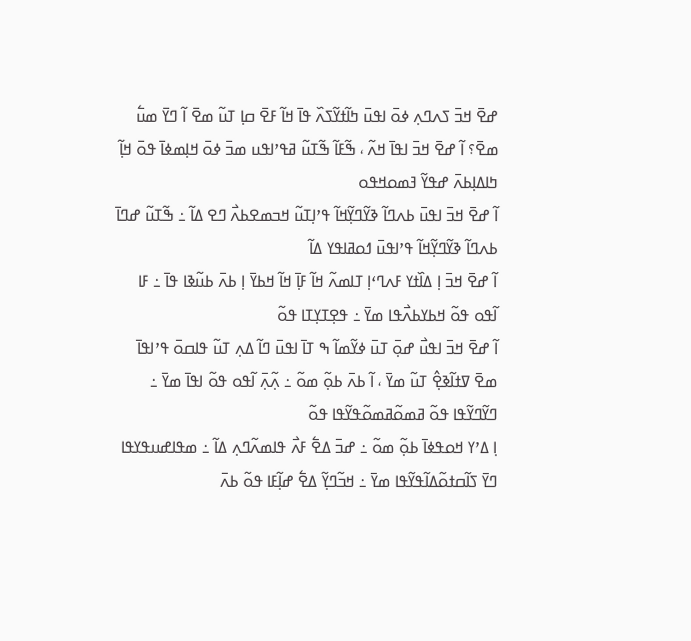ߝߐ߫ ߞߏ߫ ߖߍߣߍ߲ ߦߋ߫ ߊߟߎ߫ ߤߊ߬ߙߌ߬ߖߍ߰ ߟߊ߫ ߞߊ߬ ߓߐ߫ ߛߊ߲ ߠߎ߬ ߘߐ߫ ߊ߬ ߣߌ߫ ߘߎ߱ ߘߐ߫؟ ߊ߬ ߝߐ߫ ߞߏ߫ ߊߟߊ߫ ߞߍ߬ ، ߒ߬ߓߊ߬ ߒ߬ߠߎ߬ ߥߟߴߊߟߎ ߘߏ߫ ߦߋ߫ ߞߊ߲ߘߦߊ߫ ߟߋ߫ ߞߊ߲߬ ߤߊߡߊ߲ߕߍ߫ ߝߟߌ߬ ߔߘߋߞߟߋ
ߊ߬ ߝߐ߫ ߞߏ߫ ߊߟߎ߫ ߕߍߣߊ߬ ߢߌ߬ߣߌ߲߬ߞߊ߬ ߟߴߊ߲ߠߎ߬ ߞߏߘߐߕߍ߯ ߣߐ ߡߊ߬ ߸ ߒ߬ߠߎ߬ ߝߣߊ߫ ߕߍߣߊ߬ ߢߌ߬ߣߌ߲߬ߞߊ߬ ߟߴߊߟߎ߫ ߗߋߥߊߟߌ ߡߊ߬
ߊ߬ ߝߐ߫ ߞߏ߫ ߊ߲ ߡߊ߰ߙߌ ߓߍߣߵߊ߲ ߠߊߘߍ߬ ߞߊ߬ ߓߊ߲߫ ߞߊ߬ ߞߕߌ߫ ߊ߲ ߕߍ߫ ߕߎ߬ߢߊ ߟߊ߫ ߸ ߓߊ ߊ߬ߟߋ ߟߋ߬ ߞߕߌߕߍ߯ߟߊ ߘߌ߫ ߸ ߟߐ߲ߠߌ߲ߠߊ ߟߋ߬
ߊ߬ ߝߐ߫ ߞߏ߫ ߊߟߎ߯ ߝߋ߲߫ ߠߎ߫ ߦߌ߬ߘߊ߬ ߒ ߠߊ߫ ߊߟߎ߫ ߣߊ߬ ߡߍ߲ ߠߎ߬ ߟߊߛߋ߫ ߟߴߊߟߊ߫ ߘߐ߫ ߜߙߊ߬ߢߐ߲߮ ߠߎ߬ ߘߌ߫ ، ߊ߬ ߕߍ߫ ߕߋ߲߬ ߘߋ߬ ߸ ߍ߲߬ߍ߲߫ ߊ߬ߟߋ ߟߋ߬ ߊߟߊ߫ ߘߌ߫ ߸ ߣߌ߬ߣߌ߬ߟߊ ߟߋ߬ ߥߘߋ߬ߥߘߋ߬ߟߌ߬ߟߊ ߟߋ߬
ߊ߲ ߡߴߌ ߞߋߟߦߊ߫ ߕߋ߲߬ ߘߋ߬ ߸ ߝߏ߫ ߡߐ߱ ߓߍ߯ ߟߊߘߍ߬ߣߍ߲ ߡߊ߬ ߸ ߘߟߊߝߎߟߌߟߊ ߣߌ߫ ߖߊ߬ߛߙߋ߬ߡߊ߬ߟߌ߬ߟߊ ߘߌ߫ ߸ ߞߏ߬ߣߌ߲߬ ߡߐ߱ ߝߊ߲߬ߓߊ ߟߋ߬ ߕߍ߫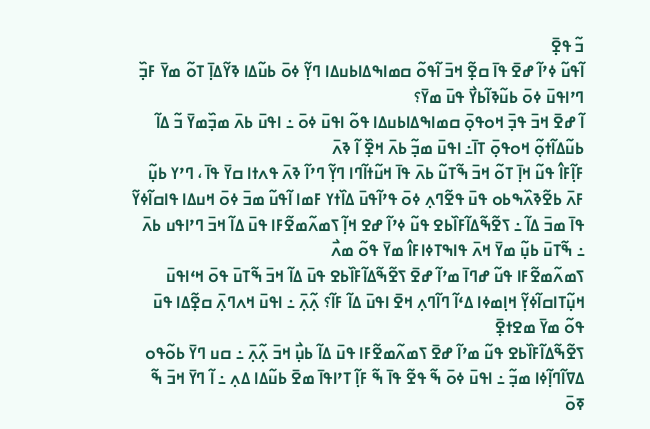ߏ߬ ߟߐ߲߫
ߊ߬ߟߎ߬ ߦߴߊ߬ ߝߐ߫ ߟߊ߫ ߛߐ߲߬ ߞߏ߫ ߊ߬ߟߋ߬ ߛߘߊߒߡߊߕߎߡߊ ߣߌ߲߬ ߦߋ߫ ߕߎ߬ߡߊ ߢߌ߬ߡߊ߲߫ ߠߋ߬ ߘߌ߫ ߓߏ߲߰ ߣߴߊߟߎ߫ ߦߋ߫ ߕߎ߬ߢߊ߬ߕߌ߯ ߟߎ߫ ߘߌ߫؟
ߊ߬ ߝߐ߫ ߞߏ߫ ߟߏ߲߫ ߞߋߟߋ߲߫ ߛߘߊߒߡߊߕߎߡߊ ߟߋ߬ ߊߟߎ߫ ߦߋ߫ ߸ ߊߟߎ߫ ߕߍ߫ ߘߏ߲߰ߘߌ߫ ߏ߬ ߡߊ߬ ߕߎ߬ߡߊ߬ߙߋ߲߬ ߞߋߟߋ߲߫ ߠߊ߫߸ ߊߟߎ߫ ߘߏ߲߬ ߕߍ߫ ߞߐ߲߰ ߊ߬ ߢߍ߫
ߓߊ߲߬ߓߊ߮ ߟߎ߬ ߞߊ߲߫ ߠߋ߬ ߞߏ߫ ߒ߬ߠߎ߬ ߕߍ߫ ߟߊ߫ ߞߎ߬ߙߊ߬ߣߊ ߣߌ߲߬ ߣߴߊ߬ ߢߍ߫ ߟߍߙߊ ߛߌ߫ ߟߊ߫ ، ߣߴߌ ߕߎ߲߬ ߓߍ߫ ߕߐ߬ߢߍ߰ߒߕߋ ߟߎ߫ ߟߐ߬ߣߍ߲ ߦߋ߫ ߟߴߊ߬ߟߎ߫ ߡߊ߰ߙߌ ߓߘߊ ߊ߬ߟߎ߬ ߘߏ߫ ߦߋ߫ ߞߎߡߊ ߟߊߛߊ߬ߦߌ߬ ߟߊ߫ ߘߏ߫ ߡߊ߬ ߸ ߖߐ߬ߒ߬ߡߊ߬ߓߊ߰ߕߐ ߟߎ߬ ߦߴߊ߬ ߝߐ ߞߊ߲߬ ߖߘߍ߬ߘߐ߬ߓߊ ߟߎ߫ ߡߊ߬ ߞߏ߫ ߣߴߊߟߎ ߕߍ߫ ߸ ߒ߬ߠߎ߫ ߕߎ߲߬ ߘߌ߫ ߞߍ߫ ߟߊߒߠߦߊߓߊ߮ ߘߌ߫ ߟߋ߬ ߘߍ߯
ߖߘߍ߬ߘߐ߬ߓߊ ߟߎ߬ ߝߣߊ߫ ߘߴߊ߬ ߝߐ߫ ߖߐ߬ߒ߬ߡߊ߬ߓߊ߰ߕߐ ߟߎ߫ ߡߊ߬ ߞߏ߫ ߒ߬ߠߎ߫ ߟߋ߫ ߞߵߊߟߎ߫ ߞߎ߲߬ߠߊߛߊ߬ߦߌ߲߬ ߞߊ߲ߘߦߊ ߡߵߊ߬ ߣߊ߬ߣߍ߲ ߞߐ߫ ߊߟߎ߫ ߡߊ߬ ߓߊ߬؟ ߍ߲߬ߍ߲߫ ߸ ߊߟߎ߫ ߞߍߣߍ߲߫ ߛߐ߲߬ߡߊ ߟߎ߫ ߟߋ߬ ߘߌ߫ ߘߐߙߐ߲߫
ߖߐ߬ߒ߬ߡߊ߬ߓߊ߰ߕߐ ߟߎ߬ ߘߴߊ߬ ߝߐ߫ ߖߘߍ߬ߘߐ߬ߓߊ ߟߎ߫ ߡߊ߬ ߕߎ߲߯ ߞߏ߫ ߍ߲߬ߍ߲߫ ߸ ߛߎ ߣߌ߫ ߕߋ߬ߟߋ ߡߜߊ߬ߣߊ߲߬ߦߊ ߘߏ߲߬ ߸ ߊߟߎ߫ ߦߋ߫ ߒ߬ ߟߐ߬ ߟߊ߫ ߒ߬ ߓߊ߲߬ ߠߴߊߟߊ߫ ߘߐ߫ ߕߎ߬ߡߊ ߡߍ߲ ߸ ߊ߬ ߣߌ߫ ߞߏ߫ ߒ߬ ߧߋ߫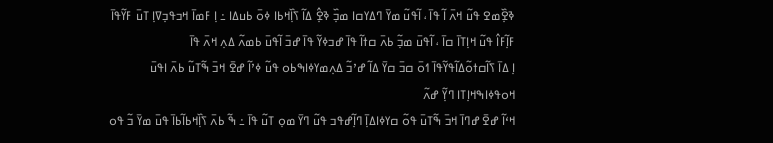ߢߐ߲߰ߘߐ ߟߎ߬ ߞߍ߫ ߊ߬ ߟߊ߫ ، ߊ߬ߟߎ߬ ߘߌ߫ ߣߡߌߛߊ ߘߏ߲߰ ߢߐ߲߮ ߡߊ߬ ߖߊ߲߰ߞߕߊ ߦߋ߫ ߕߎߡߊ ߸ ߊ߲ ߓߘߊ߫ ߞߏߟߏ߲ߜߊ߲ ߠߎ߫ ߓߌ߬ߟߊ߫ ߓߊ߲߬ߓߊ߮ ߟߎ߬ ߞߊ߲ߠߊ߫ ߛߊ߫ ، ߊ߬ߟߎ߫ ߘߏ߲߬ ߕߍ߫ ߛߙߊ߬ ߟߊ߫ ߝߏߦߌ߬ ߟߊ߫ ߝߏ߫ ߊ߬ߟߎ߫ ߕߘߍ߬ ߡߍ߲ ߞߍ߫ ߟߊ߫
ߊ߲ ߡߊ߫ ߖߊ߬ߛߙߋ߬ߡߊ߬ߟߌ߬ߟߊ߫ ߗߋ߫ ߛߏ߫ ߛߌ߫ ߡߊ߬ ߝߴߏ߬ ߡߍ߲ߘߌߦߊߒߕߋ ߟߎ߬ ߦߴߊ߬ ߝߐ߫ ߞߏ߫ ߒ߬ߠߎ߬ ߕߍ߫ ߊߟߎ߫ ߞߋߟߦߊߒߞߊ߲ߠߊ ߣߌ߲߬ ߝߍ߬
ߞߵߊ߬ ߝߐ߫ ߝߣߊ߫ ߞߏ߫ ߒ߬ߠߎ߫ ߟߋ߬ ߛߌߦߊߡߊ߲߫ ߣߊ߲߬ߝߟߏ ߟߎ߬ ߣߌ߫ ߘߋ߲ ߠߎ߬ ߟߊ߫ ߸ ߒ߬ ߕߍ߫ ߖߊ߲߰ߞߕߊ߬ߕߊ߫ ߟߎ߫ ߘߌ߫ ߏ߬ ߟߋ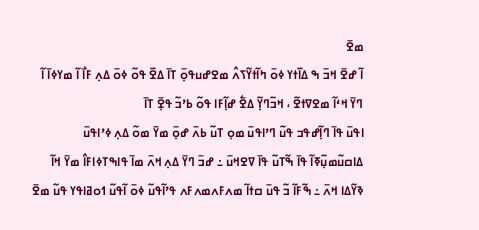ߘߐ߫
ߊ߬ ߝߐ߫ ߞߏ߫ ߒ ߡߊ߰ߙߌ ߦߋ߫ ߤߊ߬ߙߌ߬ߖߍ߮ ߘߐߝߎߟߋ߲߫ ߠߊ߫ ߡߐ߰ ߟߋ߬ ߦߋ߫ ߡߍ߲ ߓߊ߯ ߊ߬ ߘߌߦߊ߫ ߊ߬ ߣߌ߫ ߞߵߊ߬ ߘߐߜߙߐ߬ ، ߞߏ߬ߣߌ߲߬ ߡߐ߱ ߝߊ߲߬ߓߊ ߟߋ߬ ߕߴߏ߬ ߟߐ߲߫ ߠߊ߫
ߊߟߎ߫ ߟߊ߫ ߣߊ߲߬ߝߟߏ ߟߎ߬ ߣߴߊߟߎ߫ ߘߋ߲ ߠߎ߬ ߕߍ߫ ߝߋ߲߫ ߘߌ߫ ߘߋ߬ ߡߍ߲ ߦߴߊߟߎ߫ ߡߊߛߎ߬ߘߎ߲߬ߧߊ߬ ߟߊ߫ ߒ߬ߠߎ߬ ߟߊ߫ ߜߐߞߎ߫ ߸ ߝߏ߫ ߣߌ߫ ߡߍ߲ ߞߍ߫ ߘߊ߫ ߟߊߒߠߦߊߓߊ߮ ߘߌ߫ ߞߊ߬ ߢߌ߬ߡߊ ߞߍ߫ ߸ ߒ߬ߓߊ߬ ߏ߬ ߟߎ߫ ߛߙߊ߬ ߘߍߓߍߘߍߓߍ ߟߴߊ߬ߟߎ߬ ߦߋ߫ ߊ߬ߟߎ߬ ߗߋߥߊߟߌ ߟߎ߬ ߘߐ߫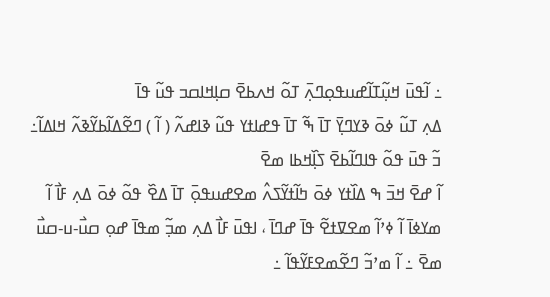߸ ߊ߬ߟߎ߫ ߞߎ߲߬ߠߊ߬ߝߎߟߋ߲ߣߍ߲߫ ߠߋ߬ ߞߍߕߐ߫ ߛߊ߲ߞߊߛߏ ߟߎ߬ ߟߊ߫
ߡߍ߲ ߠߎ߬ ߦߋ߫ ߢߌߣߌ߲߫ ߠߊ߫ ߒ߬ ߠߊ߫ ߟߝߊߙߌ ߟߎ߬ ߢߊߝߍ߬ ( ߊ߬ ) ߣߐ߬ߡߊ߬ߕߌ߬ߢߍ߬ ߞߊߡߊ߬߸ ߏ߬ ߟߎ߫ ߟߋ߬ ߟߊߣߊ߬ߕߐ߫ ߖߊ߲߰ߞߕߊ ߘߐ߫
ߊ߬ ߝߐ߫ ߞߏ߫ ߒ ߡߊ߰ߙߌ ߦߋ߫ ߤߊ߬ߙߌ߬ߖߍ߮ ߘߐߝߎߟߋ߲߫ ߠߊ߫ ߡߐ߰ ߟߋ߬ ߦߋ߫ ߡߍ߲ ߓߊ߯ ߊ߬ ߘߌߦߊ߫ ߊ߬ ߦߴߊ߬ ߘߐߜߙߐ߬ ߟߊ߫ ߝߣߊ߫ ، ߊߟߎ߫ ߓߊ߯ ߡߍ߲ ߘߏ߲߬ ߘߟߊ߫ ߝߋ߲ ߛߎ߯-ߎ-ߛߎ߯ ߘߐ߫ ߸ ߊ߬ ߘߴߏ߬ ߣߐ߬ߘߐߓߌ߬ߟߊ߬ ߸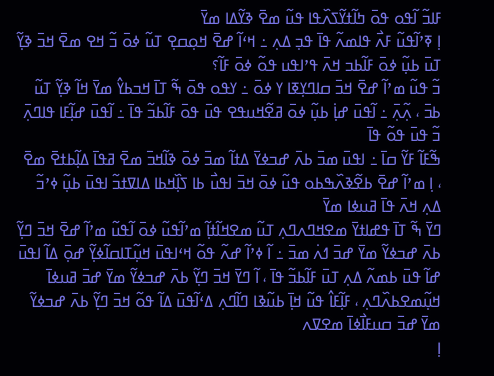ߓߊߏ߬ ߊ߬ߟߋ ߟߋ߫ ߤߊ߬ߙߌ߬ߖߍ߰ߟߊ ߟߎ߬ ߘߐ߫ ߢߌ߬ߡߊ ߘߌ߫
ߊ߲ ߧߴߊ߬ߟߎ߬ ߓߍ߯ ߟߊߘߍ߬ ߟߊ߫ ߟߏ߲ ߡߍ߲ ߸ ߞߵߊ߬ ߝߐ߫ ߞߋ߲ߛߐ߲ ߠߎ߬ ߦߋ߫ ߏ߬ ߞߐ ߘߐ߫ ߞߏ߫ ߢߌ߲߬ ߠߎ߫ ߕߎ߲߬ ߦߋ߫ ߓߊ߬ߕߏ ߞߍ߫ ߟߴߊߟߎ ߟߋ߬ ߦߋ߫ ߓߊ߬؟
ߏ߬ ߟߎ߬ ߘߴߊ߬ ߝߐ߫ ߞߏ߫ ߛߊߣߌ߲ߧߊ ߌ ߦߋ߫ ߸ ߌߟߋ ߟߋ߫ ߒ߬ ߠߊ߫ ߞߏߕߌ߮ ߘߌ߫ ߞߊ߬ ߢߌ߲߬ ߠߎ߬ ߕߏ߫ ، ߍ߲߬ߍ߲߫ ߸ ߊ߬ߟߎ߫ ߝߊ߲߭ ߕߎ߲߬ ߦߋ߫ ߥߐ߬ߞߎߟߐ ߟߎ߫ ߟߋ߫ ߓߊ߬ߕߏ߬ ߟߊ߫ ߸ ߊ߬ߟߎ߫ ߝߊ߲߬ߓߊ ߟߊߣߍ߲߫ ߏ߬ ߟߎ߫ ߟߋ߬ ߟߊ߫
ߒ߬ߓߊ߬ ߓߌ߬ ߛߊ߫ ߸ ߊߟߎ߫ ߘߏ߫ ߕߍ߫ ߝߏߦߌ߫ ߡߙߊ߬ ߘߏ߫ ߦߋ߫ ߢߊ߬ߞߏ߫ ߘߐ߫ ߥߟߊ߫ ߡߊ߲߬ߕߙߐ߫ ߘߐ߫ ، ߊ߲ ߘߴߊ߬ ߝߐ߫ ߕߐ߬ߢߍ߰ߒߕߋ ߟߎ߬ ߦߋ߫ ߞߏ߫ ߊߟߎ߯ ߕߊ ߖߊ߲߰ߞߕߊ ߡߊߜߙߏ߬ ߊߟߎ߫ ߕߎ߲߬ ߦߴߏ߬ ߡߍ߲ ߞߍ߫ ߟߊ߫ ߥߎߦߊ ߘߌ߫
ߣߌ߫ ߒ߬ ߠߊ߫ ߟߝߊߙߌ߫ ߘߐߞߣߍߣߍ߲ ߠߎ߬ ߘߐߞߊ߬ߙߊ߲߬ ߘߴߊ߬ߟߎ߬ ߦߋ߫ ߊ߬ߟߎ߬ ߘߴߊ߬ ߝߐ߫ ߞߏ߫ ߣߌ߲߬ ߕߍ߫ ߝߏߦߌ߬ ߘߌ߫ ߝߏ߫ ߗߍ߭ ߘߏ߫ ߸ ߊ߬ ߦߴߊ߬ ߝߍ߬ ߟߋ߬ ߞߵߊߟߎ߫ ߞߎ߲߬ߠߊߛߊ߬ߦߌ߲߬ ߝߋ߲߫ ߡߊ߬ ߊߟߎ߫ ߝߊ߬ ߟߎ߫ ߕߘߍ߬ ߡߍ߲ ߠߎ߫ ߓߊ߬ߕߏ߬ ߟߊ߫ ، ߊ߬ ߣߌ߫ ߞߏ߫ ߣߌ߲߬ ߕߍ߫ ߝߏߦߌ߬ ߘߌ߫ ߝߏ߫ ߥߎߦߊ߫ ߞߎ߲߬ߘߐߕߍ߰ߣߍ߲ ، ߓߊ߲߬ߓߊ߮ ߟߎ߬ ߞߊ߲߫ ߕߎ߬ߢߊ ߣߊ߬ߣߍ߲ ߡߵߊ߬ߟߎ߫ ߡߊ߬ ߟߋ߬ ߞߏ߫ ߣߌ߲߬ ߕߍ߫ ߝߏߦߌ߬ ߘߌ߫ ߝߏ߫ ߛߎߓߊ߯ߦߊ߫ ߘߐߜߍ
ߊ߲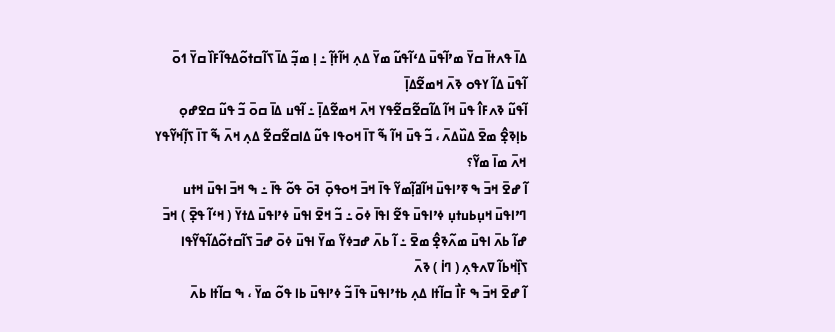ߡߊ߫ ߟߍߙߊ߫ ߛߌ߫ ߘߴߊ߬ߟߎ߫ ߡߵߊ߬ߟߎ߬ ߘߌ߫ ߡߍ߲ ߞߊ߬ߙߊ߲߬ ߸ ߊ߲ ߘߏ߲߬ ߡߊ߫ ߖߊ߬ߛߙߋ߬ߡߟߊ߬ߓߊ߰ ߛߌ߫ ߗߋ߫ ߊ߬ߟߎ߫ ߡߊ߬ ߌߟߋ ߢߍ߫ ߞߘߐ߬ߡߊ߲߫
ߊ߬ߟߎ߬ ߢߍߓߊ߮ ߟߎ߫ ߞߊ߬ ߡߊ߬ߛߐ߬ߛߐ߬ߟߌ ߞߍ߫ ߞߘߐ߬ߡߊ߲߫ ߸ ߊ߬ߟߎ ߡߊ߫ ߛߋ߫ ߏ߬ ߟߎ߬ ߛߐߝߋ߲ ߕߊ߲ߢߐ߲߮ ߘߐ߫ ߡߎ߰ߡߍ߫ ، ߏ߬ ߟߎ߫ ߞߊ߬ ߒ߬ ߠߊ߫ ߞߋߟߊ ߟߎ߬ ߡߊߛߐ߬ߛߐ߬ ߡߍ߲ ߞߍ߫ ߒ߬ ߠߊ߫ ߖߊ߲߬ߞߌ߬ߟߌ ߞߍ߫ ߘߊ߫ ߘߌ߬؟
ߊ߬ ߝߐ߫ ߞߏ߫ ߒ ߧߴߊߟߎ߫ ߞߊ߬ߥߊ߲߬ߘߌ߬ ߟߊ߫ ߞߏ߫ ߞߋߟߋ߲߫ ߔߋ߫ ߟߋ߬ ߟߊ߫ ߸ ߒ ߞߏ߫ ߊߟߎ߫ ߞߙߎ ߣߴߊߟߎ߫ ߞߎ߲ߕߎߙߎ߲ ߦߴߊߟߎ߫ ߟߐ߬ ߊߟߊ߫ ߦߋ߫ ߸ ߏ߬ ߞߐ߫ ߊߟߎ߫ ߦߴߊߟߎ߫ ߡߙߌ߫ ( ߞߵߊ߬ ߟߐ߲߫ ) ߞߏ߫ ߝߊ߬ ߕߍ߫ ߊߟߎ߫ ߘߍ߬ߢߐ߲߮ ߘߐ߫ ߸ ߊ߬ ߕߍ߫ ߝߏߦߌ߬ ߘߌ߫ ߊߟߎ߫ ߦߋ߫ ߝߏ߫ ߖߊ߬ߛߙߋ߬ߡߊ߬ߟߌ߬ߟߊ ߖߊ߲߰ߞߕߊ߬ ߜߍߟߍ߲ ( ߣߊ߭ ) ߢߍ߫
ߊ߬ ߝߐ߫ ߞߏ߫ ߒ ߓߊ߯ ߛߊ߬ߙߊ ߡߍ߲ ߕߙߴߊߟߎ߫ ߟߊ߫ ߏ߬ ߦߴߊߟߎ߫ ߕߊ ߟߋ߬ ߘߌ߫ ، ߒ ߛߊ߬ߙߊ ߕߍ߫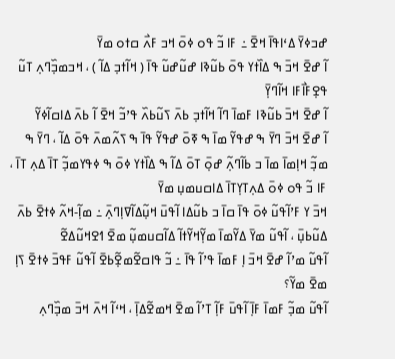ߝߏߦߌ߫ ߡߵߊߟߊ߫ ߞߐ߫ ߸ ߓߊ ߏ߬ ߟߋ ߦߋ߫ ߞߏ ߓߍ߯ ߛߙߋ ߘߌ߫
ߊ߬ ߝߐ߫ ߞߏ߫ ߒ ߡߊ߰ߙߌ ߟߋ߫ ߕߎ߬ߢߊ ߝߎ߬ߝߎ߬ ߟߊ߫ ( ߞߊ߬ߙߏ߲ ߡߊ߬ ) ، ߞߏߘߏ߲߰ߣߍ߲ ߠߎ߬ ߟߐ߲ߓߊ߯ߓߊ ߞߊ߬ߣߌ߲߫
ߊ߬ ߝߐ߫ ߞߏ߫ ߕߎ߬ߢߊ ߓߘߊ߫ ߣߊ߬ ߞߊ߬ߙߏ߲ ߕߍ߫ ߖߎ߬ߕߍ߰ ߟߴߏ߬ ߞߐ߫ ߊ߬ ߕߍ߫ ߡߊߛߊ߬ߦߌ߬
ߊ߬ ߝߐ߫ ߞߏ߫ ߣߌ߫ ߒ ߝߟߌ߬ ߘߊ߫ ߒ ߧߋ߫ ߝߟߌ߬ ߟߊ߫ ߒ ߖߍ߬ߘߍ߫ ߟߋ߫ ߡߊ߬ ، ߣߌ߫ ߒ ߘߏ߲߬ ߞߊ߲ߘߊ߫ ߘߊ߫ ߏ ߕߊ߬ߣߍ߲߬ ߝߋ߲߫ ߠߋ߫ ߡߊ߬ ߒ ߡߊ߰ߙߌ ߦߋ߫ ߒ ߦߟߌߘߏ߲߬ ߠߊ߫ ߡߍ߲ ߠߊ߫ ، ߓߊ ߏ߬ ߟߋ ߦߋ߫ ߡߍ߲ߠߌ߲ߠߊ߫ ߡߊߛߎߘߎ߲ ߘߌ߫
ߞߏ߫ ߌ ߓߴߊ߬ߟߎ߬ ߦߋ߫ ߟߊ߫ ߛߊ߫ ߏ ߕߎ߬ߡߊ ߊ߬ߟߎ߫ ߞߎ߲߬ߡߊ߬ߜߊ߲ߣߍ߲߫ ߸ ߘߊ߲߬-ߞߍ߬ ߦߙߐ߫ ߕߍ߫ ߡߎ߬ߕߎ߲߫ ، ߊ߬ߟߎ߬ ߘߌ߫ ߡߌ߬ߘߊ߫ ߘߌ߲߬ߞߌ߬ߙߊ߬ ߡߊ߬ߛߎߘߎ߲߬ ߘߐ߫ ߗߐߞߎ߬ߡߐ߬
ߊ߬ߟߎ߬ ߘߴߊ߬ ߝߐ߫ ߞߏ߫ ߊ߲ ߓߘߊ߫ ߟߴߊ߬ ߟߊ߫ ߸ ߏ߬ ߟߊߛߐ߬ߘߐ߲߬ߕߐ߫ ߊ߬ߟߎ߬ ߓߟߏ߫ ߦߙߐ߫ ߖߊ߲ ߘߐ߫ ߘߌ߬؟
ߊ߬ߟߎ߬ ߘߏ߲߬ ߓߘߊ߫ ߓߊ߲߫ ߊ߬ߟߎ߫ ߓߊ߲߬ ߠߴߊ߬ ߘߐ߫ ߞߘߐ߬ߡߊ߲߫ ، ߞߵߊ߬ ߞߍ߫ ߞߏ߫ ߘߏ߲߰ߣߍ߲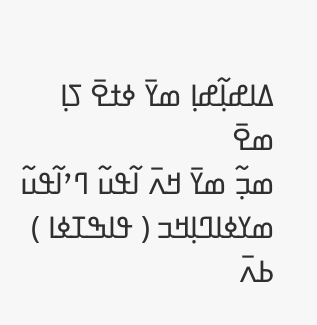ߡߊߝߊ߲߬ߝߊ߲ ߘߌ߫ ߦߙߐ߫ ߖߊ߲ ߘߐ߫
ߘߏ߲߬ ߘߌ߫ ߞߍ߫ ߊ߬ߟߎ߬ ߣߴߊ߬ߟߎ߬ ߘߌߦߊߣߊ߲ߞߏ ( ߟߊߒߠߦߊ ) ߕߍ߫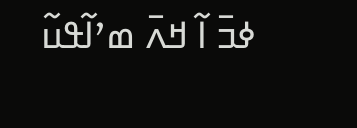ߦߏ߫ ߊ߬ ߞߍ߫ ߘߴߊ߬ߟߎ߬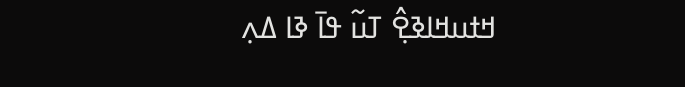ߞߙߎߞߊߢߐ߲߮ ߠߎ߬ ߟߊ߫ ߢߊ ߡߍ߲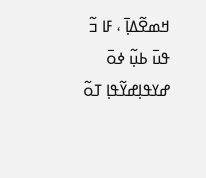ߞߘߐ߬ߡߊ߲߫ ، ߓߊ ߏ߬ ߟߎ߫ ߕߎ߲߬ ߦߋ߫ ߝߌߟߊ߲ߝߌ߬ߟߊ߲ ߠߋ߬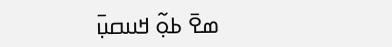ߘߐ߫ ߕߋ߲߬ ߞߎߛߎ߲߫